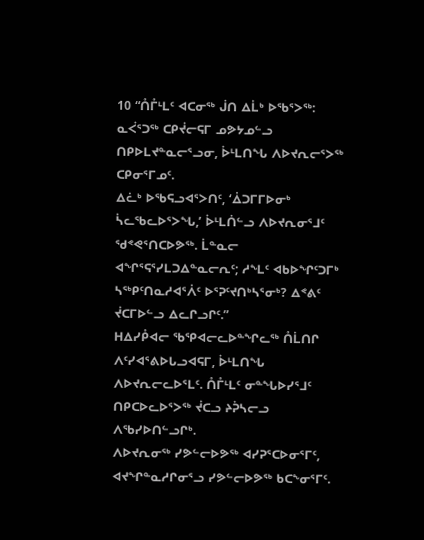10 “ᑍᒤᒻᒪᑦ ᐊᑕᓂᖅ ᒎᑎ ᐃᒫᒃ ᐅᖃᕐᐳᖅ: ᓇᐹᕐᑐᖅ ᑕᑭᔫᓕᕋᒥ ᓄᕗᔭᓄᓪᓗ ᑎᑭᐅᒪᔪᓐᓇᓕᕐᓗᓂ, ᐆᒻᒪᑎᖓ ᐱᐅᔪᕆᓕᕐᐳᖅ ᑕᑭᓂᕐᒥᓄᑦ.
ᐃᓛᒃ ᐅᖃᕋᓗᐊᕐᐳᑎᑦ, ‘ᐄᑐᒥᒥᐅᓂᒃ ᓵᓚᖃᓚᐅᕐᐳᖓ,’ ᐆᒻᒪᑏᓪᓗ ᐱᐅᔪᕆᓂᕐᒧᑦ ᖁᕝᕙᕐᑎᑕᐅᕗᖅ. ᒫᓐᓇᓕ ᐊᖏᕐᕋᕐᓯᒪᑐᐃᓐᓇᓕᕆᑦ; ᓱᖕᒪᑦ ᐊᑲᐅᖏᑦᑐᒥᒃ ᓴᖅᑭᑦᑎᓇᓱᐊᕐᐲᑦ ᐅᕐᕈᑦᔪᑎᒃᓴᕐᓂᒃ? ᐃᕝᕕᑦ ᔫᑕᒥᐅᓪᓗ ᐃᓚᒋᓗᒋᑦ.”
ᕼᐃᓯᑬᐊᓕ ᖃᕿᐊᓕᓚᐅᓐᖏᓚᖅ ᑍᒫᑎᒋ ᐱᑦᓯᐊᕐᕕᐅᒐᓗᐊᕋᒥ, ᐆᒻᒪᑎᖓ ᐱᐅᔪᕆᓕᓚᐅᕐᒪᑦ. ᑍᒤᒻᒪᑦ ᓂᓐᖓᐅᓯᕐᒧᑦ ᑎᑭᑕᐅᓚᐅᕐᐳᖅ ᔫᑕᓗ ᔨᕉᓴᓕᓗ ᐱᖃᓯᐅᑎᓪᓗᒋᒃ.
ᐱᐅᔪᕆᓂᖅ ᓯᕗᓪᓕᐅᕗᖅ ᐊᓯᕈᕐᑕᐅᓂᕐᒥᑦ, ᐊᔪᖏᓐᓇᓱᒋᓂᕐᓗ ᓯᕗᓪᓕᐅᕗᖅ ᑲᑕᖕᓂᕐᒥᑦ.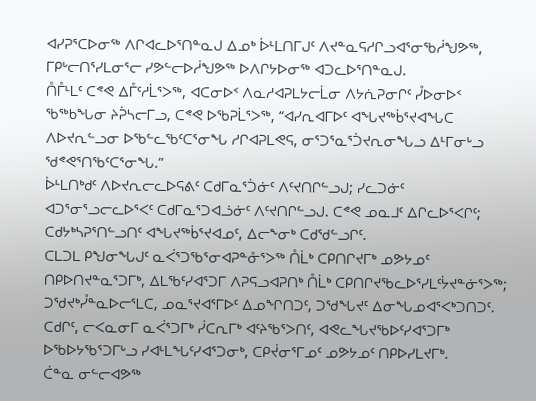ᐊᓯᕈᕐᑕᐅᓂᖅ ᐱᒋᐊᓚᐅᕐᑎᓐᓇᒍ ᐃᓄᒃ ᐆᒻᒪᑎᒥᒍᑦ ᐱᔪᓐᓇᕋᓱᒋᓗᐊᕐᓂᖃᓲᖑᕗᖅ, ᒥᑭᒡᓕᑎᕐᓯᒪᓂᕐᓕ ᓯᕗᓪᓕᐅᓲᖑᕗᖅ ᐅᐱᒋᔭᐅᓂᖅ ᐊᑐᓚᐅᕐᑎᓐᓇᒍ.
ᑍᒤᒻᒪᑦ ᑕᕝᕙ ᐃᒤᑦᓱᒫᕐᐳᖅ, ᐊᑕᓂᐅᑉ ᐱᓇᓱᐊᕈᒪᔭᓕᒫᓂ ᐱᔭᕇᕈᓂᒋᑦ ᓮᐅᓂᐅᑉ ᖃᖅᑲᖓᓂ ᔨᕉᓴᓕᒥᓗ, ᑕᕝᕙ ᐅᖃᕈᒫᕐᐳᖅ, “ᐊᓯᕆᐊᒥᐅᑦ ᐊᖓᔪᖅᑳᕐᔪᐊᖓᑕ ᐱᐅᔪᕆᓪᓗᓂ ᐅᖃᓪᓚᖃᑦᑕᕐᓂᖓ ᓱᒋᐊᕈᒪᕙᕋ, ᓂᕐᑐᕐᓇᕐᑑᔪᕆᓂᖓᓗ ᐃᒻᒥᓂᒡᓗ ᖁᕝᕙᕐᑎᖃᑦᑕᕐᓂᖓ.”
ᐆᒻᒪᑎᒃᑯᑦ ᐱᐅᔪᕆᓕᓚᐅᕋᕕᑦ ᑕᑯᒥᓇᕐᑑᓃᑦ ᐱᑦᔪᑎᒋᓪᓗᒍ; ᓯᓚᑐᓃᑦ ᐊᑐᕐᓂᕐᓗᓕᓚᐅᕐᐸᑦ ᑕᑯᒥᓇᕐᑐᐊᓘᓃᑦ ᐱᑦᔪᑎᒋᓪᓗᒍ. ᑕᕝᕙ ᓄᓇᒧᑦ ᐃᒋᓚᐅᕐᐸᒋᑦ; ᑕᑯᔭᒃᓴᕈᕐᑎᓪᓗᑎᑦ ᐊᖓᔪᖅᑳᕐᔪᐊᓄᑦ, ᐃᓕᖕᓂᒃ ᑕᑯᖁᓪᓗᒋᑦ.
ᑕᒪᑐᒪ ᑭᖑᓂᖓᒍᑦ ᓇᐹᕐᑐᖃᕐᓂᐊᕈᓐᓁᕐᐳᖅ ᑍᒫᒃ ᑕᑭᑎᒋᔪᒥᒃ ᓄᕗᔭᓄᑦ ᑎᑭᐅᑎᔪᓐᓇᕐᑐᒥᒃ, ᐃᒪᖃᑦᓯᐊᕐᑐᒥ ᐱᕈᕋᓗᐊᕈᑎᒃ ᑍᒫᒃ ᑕᑭᑎᒋᔪᖃᓚᐅᕐᓯᒪᑦᔮᔪᓐᓃᕐᐳᖅ; ᑐᖁᔪᒃᓮᓐᓇᐅᓕᕐᒪᑕ, ᓄᓇᕐᔪᐊᕐᒥᐅᑦ ᐃᓄᖏᑎᑐᑦ, ᑐᖁᖓᔪᑦ ᐃᓂᖓᓄᐊᕐᐸᒃᑐᑎᑐᑦ.
ᑕᑯᒋᑦ, ᓕᐸᓇᓂᒥ ᓇᐹᕐᑐᒥᒃ ᓰᑕᕆᒥᒃ ᐊᑦᔨᖃᕐᐳᑎᑦ, ᐊᕙᓚᖓᔪᖃᐅᑦᓯᐊᕐᑐᒥᒃ ᐅᖃᐅᔭᖃᕐᑐᒥᒡᓗ ᓯᐊᒻᒪᖓᑦᓯᐊᕐᑐᓂᒃ, ᑕᑭᔫᓂᕐᒥᓄᑦ ᓄᕗᔭᓄᑦ ᑎᑭᐅᓯᒪᔪᒥᒃ.
ᑖᓐᓇ ᓂᓪᓕᐊᕗᖅ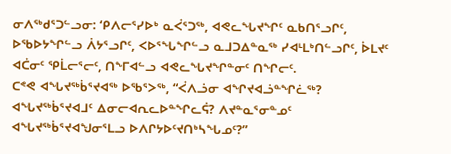ᓂᐱᖅᑯᕐᑐᓪᓗᓂ: ‘ᑭᐱᓕᕐᓯᐅᒃ ᓇᐹᕐᑐᖅ, ᐊᕙᓚᖓᔪᖏᑦ ᓇᑲᑎᕐᓗᒋᑦ, ᐅᖃᐅᔭᖏᓪᓗ ᐲᔭᕐᓗᒋᑦ, ᐸᐅᕐᖓᖏᓪᓗ ᓇᒧᑐᐃᓐᓇᖅ ᓯᐊᒻᒪᒃᑎᓪᓗᒋᑦ, ᐆᒪᔪᑦ ᐊᑖᓂᑦ ᕿᒫᓕᕐᓕᑦ, ᑎᖕᒥᐊᓪᓗ ᐊᕙᓚᖓᔪᖏᓐᓂᑦ ᑎᖏᓕᑦ.
ᑕᕝᕙ ᐊᖓᔪᖅᑳᕐᔪᐊᖅ ᐅᖃᕐᐳᖅ, “ᐹᐱᓘᓂ ᐊᖏᔪᐊᓘᓐᖏᓛᖅ? ᐊᖓᔪᖅᑳᕐᔪᐊᒧᑦ ᐃᓂᓕᐊᕆᓚᐅᓐᖏᓚᕌ? ᐱᔪᓐᓇᕐᓂᓐᓄᑦ ᐊᖓᔪᖅᑳᕐᔪᐊᖑᓂᕐᒪᓗ ᐅᐱᒋᔭᐅᑦᔪᑎᒃᓴᖓᓄᑦ?”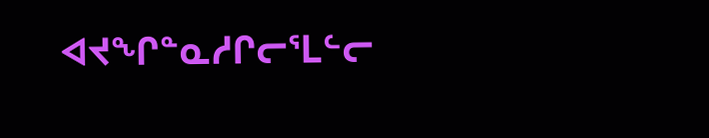ᐊᔪᖏᓐᓇᓱᒋᓕᕐᒪᓪᓕ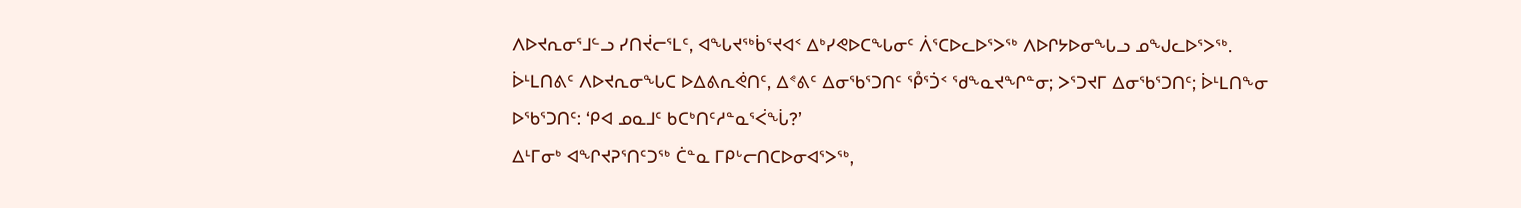ᐱᐅᔪᕆᓂᕐᒧᓪᓗ ᓯᑎᔫᓕᕐᒪᑦ, ᐊᖓᔪᖅᑳᕐᔪᐊᑉ ᐃᒃᓯᕙᐅᑕᖓᓂᑦ ᐲᕐᑕᐅᓚᐅᕐᐳᖅ ᐱᐅᒋᔭᐅᓂᖓᓗ ᓄᖑᓚᐅᕐᐳᖅ.
ᐆᒻᒪᑎᕕᑦ ᐱᐅᔪᕆᓂᖓᑕ ᐅᐃᕕᕆᕚᑎᑦ, ᐃᕝᕕᑦ ᐃᓂᖃᕐᑐᑎᑦ ᕾᕐᑑᑉ ᖁᖕᓇᔪᖏᓐᓂ; ᐳᕐᑐᔪᒥ ᐃᓂᖃᕐᑐᑎᑦ; ᐆᒻᒪᑎᖕᓂ ᐅᖃᕐᑐᑎᑦ: ‘ᑭᐊ ᓄᓇᒧᑦ ᑲᑕᒃᑎᑦᓱᓐᓇᕐᐹᖔ?’
ᐃᒻᒥᓂᒃ ᐊᖏᔪᕈᕐᑎᑦᑐᖅ ᑖᓐᓇ ᒥᑭᒡᓕᑎᑕᐅᓂᐊᕐᐳᖅ,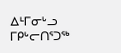ᐃᒻᒥᓂᒡᓗ ᒥᑭᒡᓕᑎᕐᑐᖅ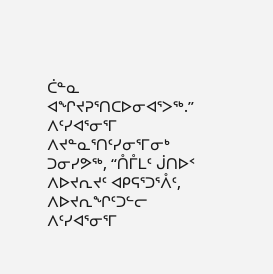ᑖᓐᓇ ᐊᖏᔪᕈᕐᑎᑕᐅᓂᐊᕐᐳᖅ.”
ᐱᑦᓯᐊᕐᓂᕐᒥ ᐱᔪᓐᓇᕐᑎᑦᓯᓂᕐᒥᓂᒃ ᑐᓂᓯᕗᖅ, “ᑍᒤᒪᑦ ᒎᑎᐅᑉ ᐱᐅᔪᕆᔪᑦ ᐊᑭᕋᕐᑐᕐᐰᑦ, ᐱᐅᔪᕆᖏᑦᑐᓪᓕ ᐱᑦᓯᐊᕐᓂᕐᒥ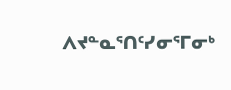ᐱᔪᓐᓇᕐᑎᑦᓯᓂᕐᒥᓂᒃ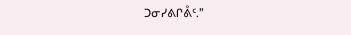ᑐᓂᓯᕕᒋᕔᑦ.”